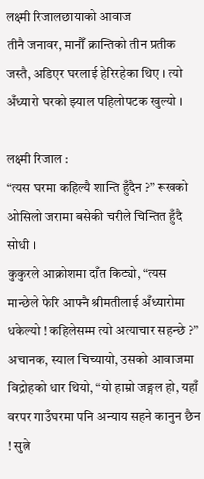लक्ष्मी रिजालछायाको आवाज
तीनै जनावर, मानौँ क्रान्तिको तीन प्रतीक जस्तै, अडिएर घरलाई हेरिरहेका थिए । त्यो अँध्यारो घरको झ्याल पहिलोपटक खुल्यो ।

लक्ष्मी रिजाल :
“त्यस घरमा कहिल्यै शान्ति हुँदैन ?” रूखको ओसिलो जरामा बसेकी चरीले चिन्तित हुँदै सोधी ।
कुकुरले आक्रोशमा दाँत किट्यो, “त्यस मान्छेले फेरि आफ्नै श्रीमतीलाई अँध्यारोमा धकेल्यो ! कहिलेसम्म त्यो अत्याचार सहन्छे ?”
अचानक, स्याल चिच्यायो, उसको आवाजमा विद्रोहको धार थियो, “यो हाम्रो जङ्गल हो, यहाँ वरपर गाउँघरमा पनि अन्याय सहने कानुन छैन ! सुत्ने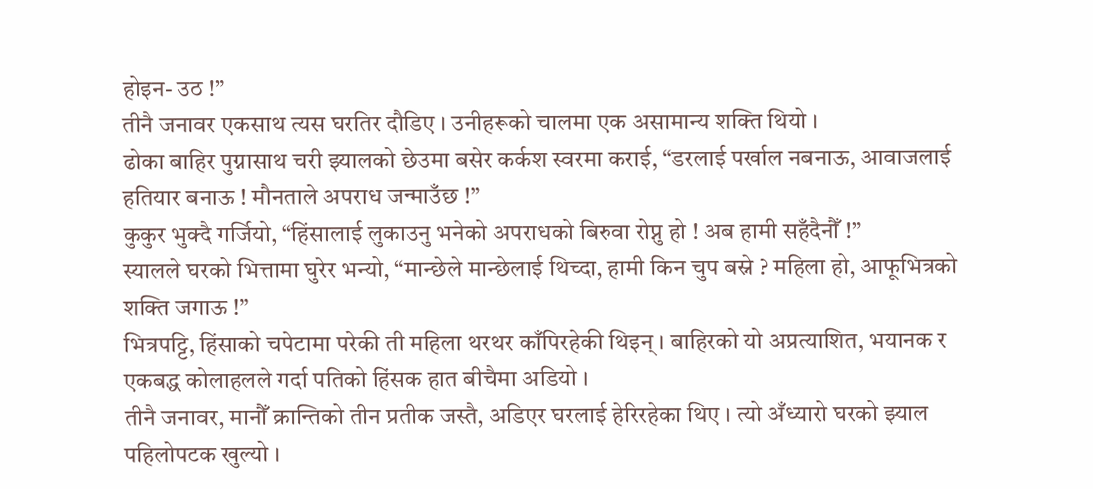होइन- उठ !”
तीनै जनावर एकसाथ त्यस घरतिर दौडिए । उनीहरूको चालमा एक असामान्य शक्ति थियो ।
ढोका बाहिर पुग्नासाथ चरी झ्यालको छेउमा बसेर कर्कश स्वरमा कराई, “डरलाई पर्खाल नबनाऊ, आवाजलाई हतियार बनाऊ ! मौनताले अपराध जन्माउँछ !”
कुकुर भुक्दै गर्जियो, “हिंसालाई लुकाउनु भनेको अपराधको बिरुवा रोप्नु हो ! अब हामी सहँदैनौँ !”
स्यालले घरको भित्तामा घुरेर भन्यो, “मान्छेले मान्छेलाई थिच्दा, हामी किन चुप बस्ने ? महिला हो, आफूभित्रको शक्ति जगाऊ !”
भित्रपट्टि, हिंसाको चपेटामा परेकी ती महिला थरथर काँपिरहेकी थिइन् । बाहिरको यो अप्रत्याशित, भयानक र एकबद्ध कोलाहलले गर्दा पतिको हिंसक हात बीचैमा अडियो ।
तीनै जनावर, मानौँ क्रान्तिको तीन प्रतीक जस्तै, अडिएर घरलाई हेरिरहेका थिए । त्यो अँध्यारो घरको झ्याल पहिलोपटक खुल्यो ।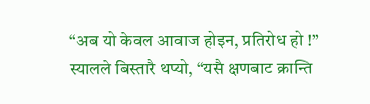“अब यो केवल आवाज होइन, प्रतिरोध हो !” स्यालले बिस्तारै थप्यो, “यसै क्षणबाट क्रान्ति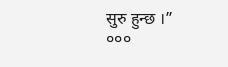सुरु हुन्छ ।”
०००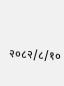२०८२/८/१०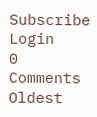Subscribe
Login
0 Comments
Oldest